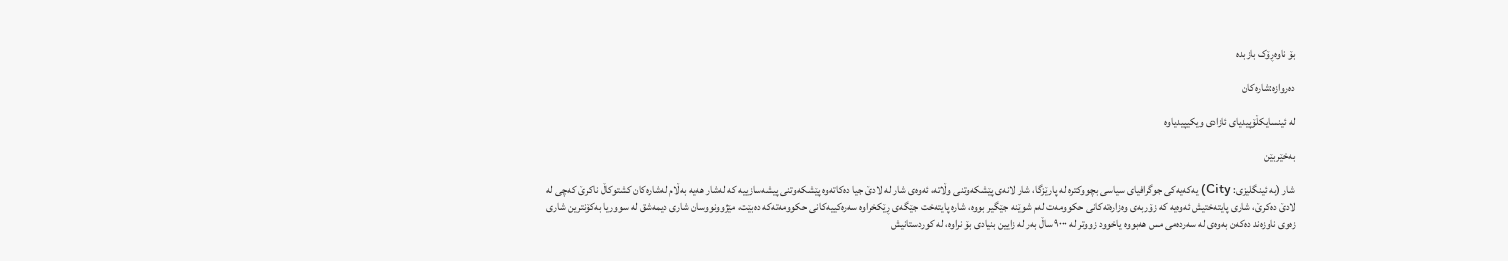بۆ ناوەڕۆک بازبدە

دەروازە:شارەکان

لە ئینسایکڵۆپیدیای ئازادی ویکیپیدیاوە

بەخێربێن

شار (بە ئینگلیزی: City) یەکەیەکی جوگرافیای سیاسی بچووکترە لە پارێزگا، شار لانەی پێشکەوتنی وڵاتە، ئەوەی شار لە لادێ جیا دەکاتەوە پێشکەوتنی پیشەسازییە کە لەشار ھەیە بەڵام لەشارەکان کشتوکاڵ ناکرێ کەچی لە لادێ دەکرێ، شاری پایتەختیش ئەوەیە کە زۆربەی وەزارەتەکانی حکوومەت لەم شوێنە جێگیر بووە، شارە پایتەخت جێگەی ڕێکخراوە سەرەکییەکانی حکوومەتەکە دەبێت، مێژوونووسان شاری دیمەشق لە سووریا بەکۆنترین شاری زەوی ناوزەند دەکەن بەوەی لە سەردەمی مس ھەبووە یاخوود زووتر لە ٩٠٠٠ ساڵ بەر لە زایین بنیادی بۆ نراوە، لە کوردستانیش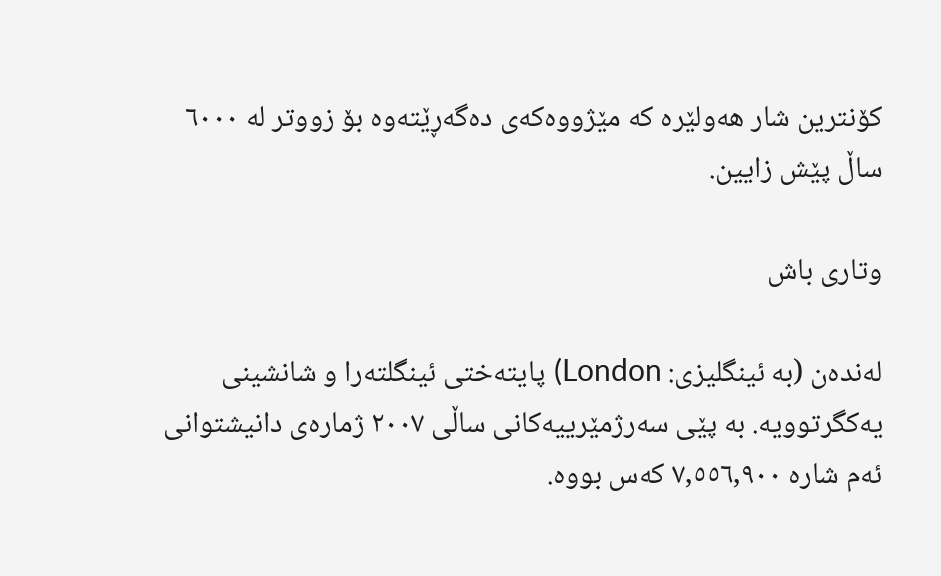کۆنترین شار ھەولێرە کە مێژووەکەی دەگەڕێتەوە بۆ زووتر لە ٦٠٠٠ ساڵ پێش زایین.

وتاری باش

لەندەن (بە ئینگلیزی: London) پایتەختی ئینگلتەرا و شانشینی یەکگرتوویە. بە پێی سەرژمێرییەکانی ساڵی ٢٠٠٧ ژمارەی دانیشتوانی ئەم شارە ٧,٥٥٦,٩٠٠ کەس بووە.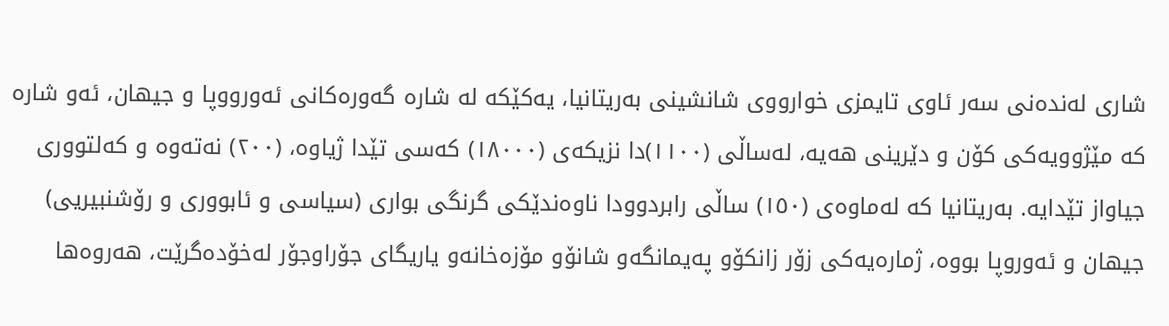شاری لەندەنی سەر ئاوی تایمزی خوارووی شانشینی بەریتانیا، یەکێکە لە شارە گەورەکانی ئەورووپا و جیھان، ئەو شارە کە مێژوویەکی کۆن و دێرینی ھەیە، لەساڵی (١١٠٠)دا نزیکەی (١٨٠٠٠) کەسی تێدا ژیاوە، (٢٠٠) نەتەوە و کەلتووری جیاواز تێدایە. بەریتانیا کە لەماوەی (١٥٠) ساڵی رابردوودا ناوەندێکی گرنگی بواری (سیاسی و ئابووری و رۆشنبیریی) جیھان و ئەوروپا بووە، ژمارەیەکی زۆر زانکۆو پەیمانگەو شانۆو مۆزەخانەو یاریگای جۆراوجۆر لەخۆدەگرێت، ھەروەھا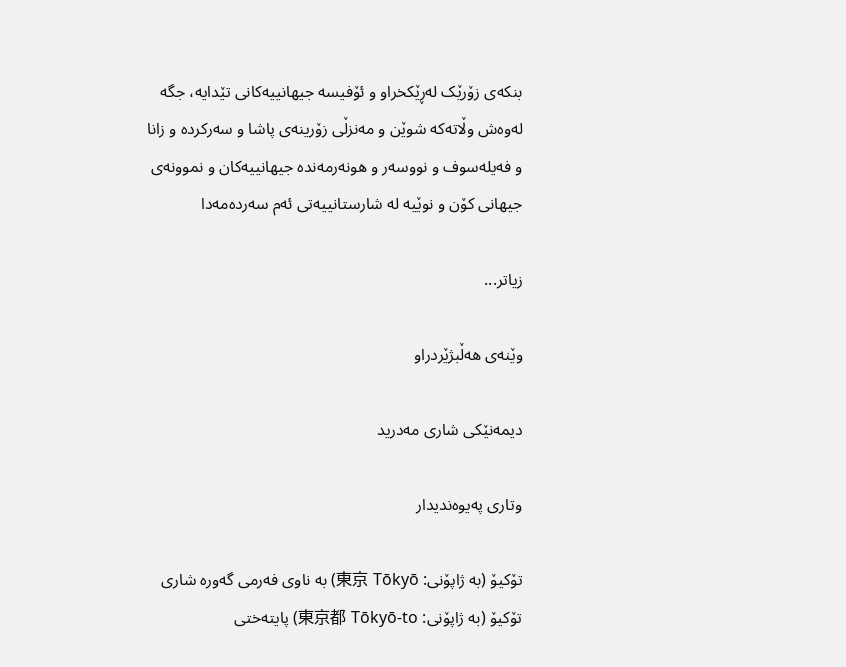بنکەی زۆرێک لەڕێکخراو و ئۆفیسە جیھانییەکانی تێدایە، جگە لەوەش وڵاتەکە شوێن و مەنزڵی زۆرینەی پاشا و سەرکردە و زانا و فەیلەسوف و نووسەر و ھونەرمەندە جیھانییەکان و نموونەی جیھانی کۆن و نوێیە لە شارستانییەتی ئەم سەردەمەدا

زیاتر...

وێنەی ھەڵبژێردراو

دیمەنێکی شاری مەدرید

وتاری پەیوەندیدار

تۆکیۆ (بە ژاپۆنی: 東京 Tōkyō) بە ناوی فەرمی گەورە شاری تۆکیۆ (بە ژاپۆنی: 東京都 Tōkyō-to) پایتەختی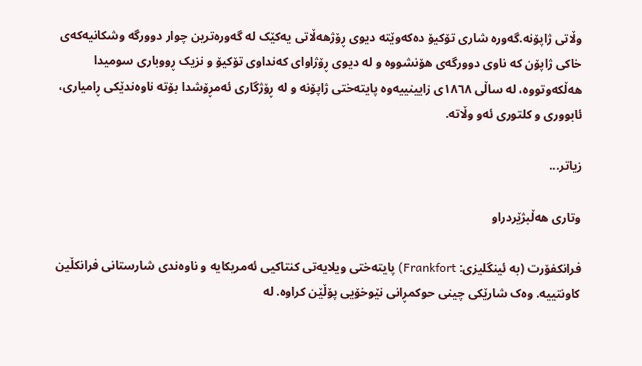وڵاتی ژاپۆنە.گەورە شاری تۆکیۆ دەکەوێتە دیوی ڕۆژھەڵاتی یەکێک لە گەورەترین چوار دوورگە وشکانیەکەی خاکی ژاپۆن کە ناوی دوورگەی ھۆنشووە و لە دیوی ڕۆژاوای کەنداوی تۆکیۆ و نزیک ڕووباری سومیدا ھەڵکەوتووە، لە ساڵی ١٨٦٨ی زایینییەوە پایتەختی ژاپۆنە و لە ڕۆژگاری ئەمڕۆشدا بۆتە ناوەندێکی ڕامیاری، ئابووری و کلتوری ئەو وڵاتە.

زیاتر...

وتاری ھەڵبژێردراو

فرانکفۆرت (بە ئینگلیزی: Frankfort) پایتەختی ویلایەتی کنتاکیی ئەمریکایە و ناوەندی شارستانی فرانکڵین کاونتییە. وەک شارێکی چینی حوکمڕانی نێوخۆیی پۆڵێن کراوە. لە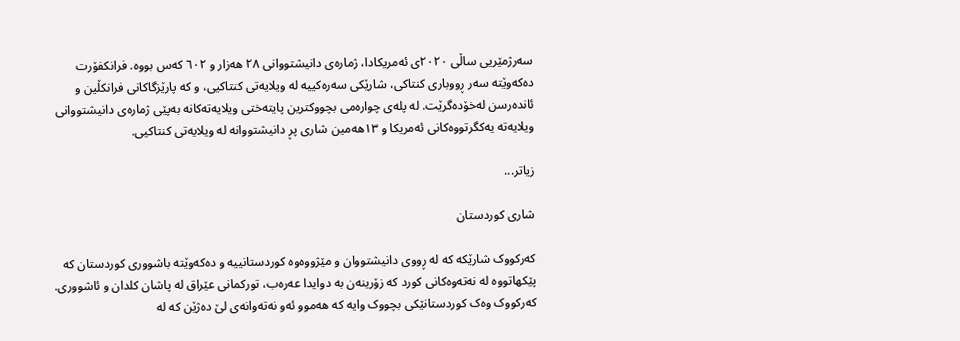سەرژمێریی ساڵی ٢٠٢٠ی ئەمریکادا، ژمارەی دانیشتووانی ٢٨ ھەزار و ٦٠٢ کەس بووە. فرانکفۆرت دەکەوێتە سەر ڕووباری کنتاکی، شارێکی سەرەکییە لە ویلایەتی کنتاکیی، و کە پارێزگاکانی فرانکڵین و ئاندەرسن لەخۆدەگرێت. لە پلەی چوارەمی بچووکترین پایتەختی ویلایەتەکانە بەپێی ژمارەی دانیشتووانی ویلایەتە یەکگرتووەکانی ئەمریکا و ١٣ھەمین شاری پڕ دانیشتووانە لە ویلایەتی کنتاکیی.

زیاتر...

شاری کوردستان

کەرکووک شارێکە کە لە ڕووی دانیشتووان و مێژووەوە کوردستانییە و دەکەوێتە باشووری کوردستان کە پێکھاتووە لە نەتەوەکانی کورد کە زۆرینەن بە دوایدا عەرەب، تورکمانی عێراق لە پاشان کلدان و ئاشووری. کەرکووک وەک کوردستانێکی بچووک وایە کە ھەموو ئەو نەتەوانەی لێ دەژێن کە لە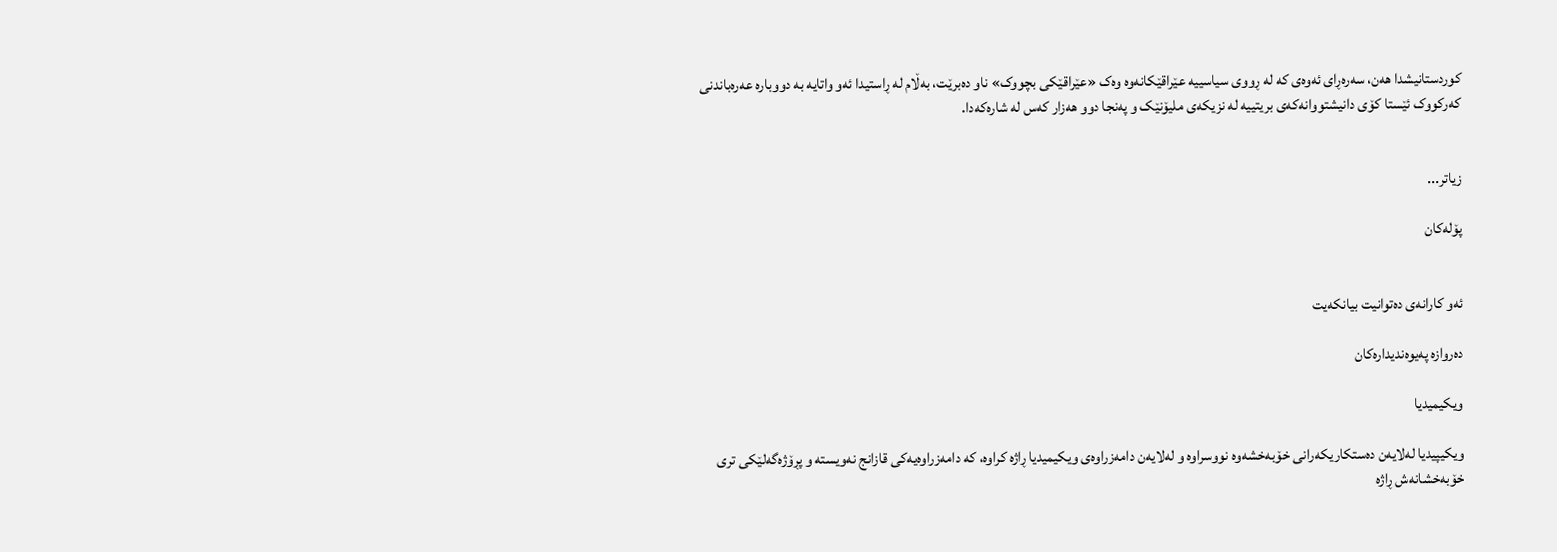کوردستانیشدا ھەن، سەرەڕای ئەوەی کە لە ڕووی سیاسییە عێراقێکانەوە وەک «عێراقێکی بچووک» ناو دەبرێت، بەڵام لە ڕاستیدا ئەو واتایە بە دووبارە عەرەباندنی کەرکووک ئێستا کۆی دانیشتووانەکەی بریتییە لە نزیکەی ملیۆنێک و پەنجا دوو ھەزار کەس لە شارەکەدا.


زیاتر...

پۆلەکان


ئەو کارانەی دەتوانیت بیانکەیت

دەروازە پەیوەندیدارەکان

ویکیمیدیا

ویکیپیدیا لەلایەن دەستکاریکەرانی خۆبەخشەوە نووسراوە و لەلایەن دامەزراوەی ویکیمیدیا ڕاژە کراوە، کە دامەزراوەیەکی قازانج نەویستە و پڕۆژەگەلێکی تری خۆبەخشانەش ڕاژە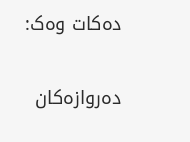دەکات وەک:

دەروازەکان